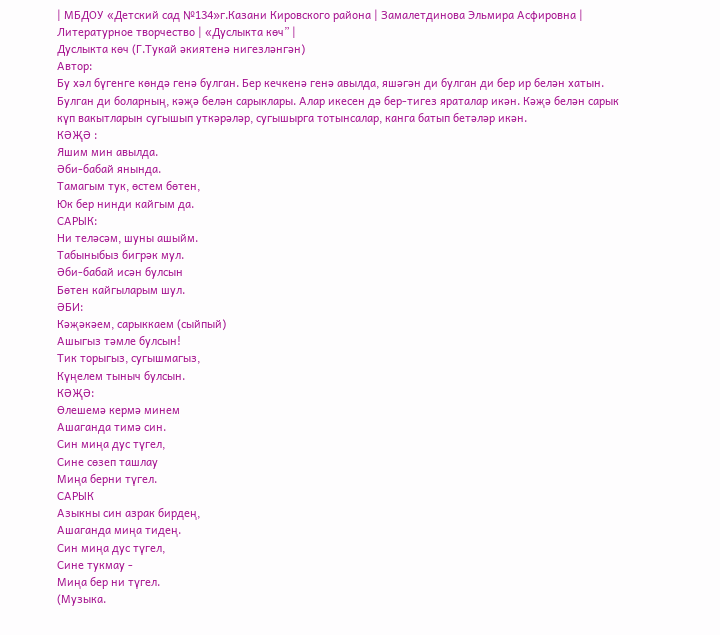| МБДОУ «Детский сад №134»г.Казани Кировского района | Замалетдинова Эльмира Асфировна |
Литературное творчество | «Дуслыкта көч” |
Дуслыкта көч (Г.Тукай әкиятенә нигезләнгән)
Автор:
Бу хәл бүгенге көндә генә булган. Бер кечкенә генә авылда, яшәгән ди булган ди бер ир белән хатын. Булган ди боларның, кәҗә белән сарыклары. Алар икесен дә бер-тигез яраталар икән. Кәҗә белән сарык күп вакытларын сугышып уткәрәләр, сугышырга тотынсалар, канга батып бетәләр икән.
КӘҖӘ :
Яшим мин авылда.
Әби-бабай янында.
Тамагым тук, өстем бөтен,
Юк бер нинди кайгым да.
САРЫК:
Ни теләсәм, шуны ашыйм.
Табыныбыз бигрәк мул.
Әби-бабай исән булсын
Бөтен кайгыларым шул.
ӘБИ:
Кәҗәкәем, сарыккаем (сыйпый)
Ашыгыз тәмле булсын!
Тик торыгыз, сугышмагыз,
Күңелем тыныч булсын.
КӘҖӘ:
Өлешемә кермә минем
Ашаганда тимә син.
Син миңа дус түгел,
Сине сөзеп ташлау
Миңа берни түгел.
САРЫК
Азыкны син азрак бирдең,
Ашаганда миңа тидең.
Син миңа дус түгел,
Сине тукмау -
Миңа бер ни түгел.
(Музыка.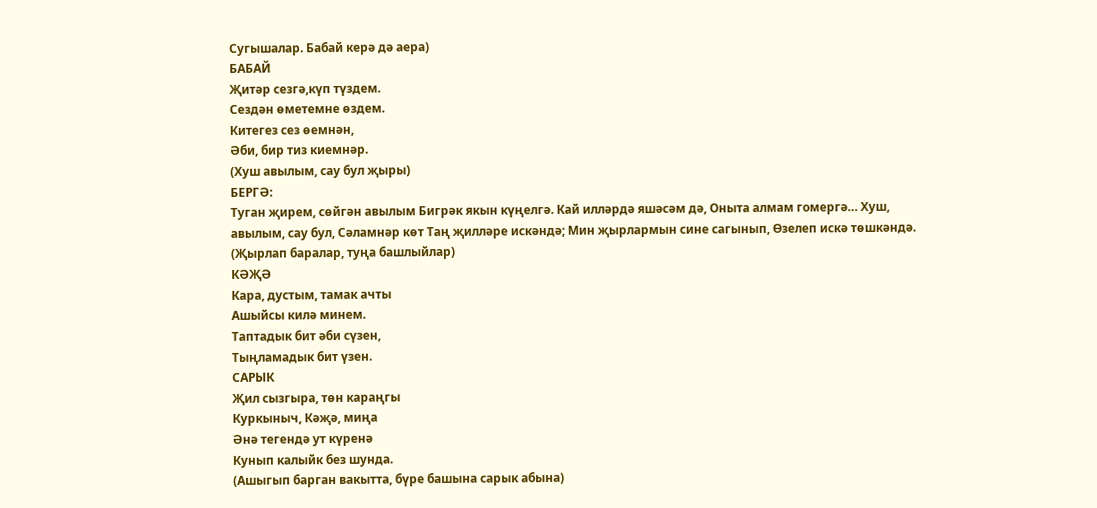Сугышалар. Бабай керә дә аера)
БАБАЙ
Җитәр сезгә,күп түздем.
Сездән өметемне өздем.
Китегез сез өемнән,
Әби, бир тиз киемнәр.
(Хуш авылым, сау бул җыры)
БЕРГӘ:
Туган җирем, сөйгән авылым Бигрәк якын күңелгә. Кай илләрдә яшәсәм дә, Оныта алмам гомергә… Хуш, авылым, сау бул, Сәламнәр көт Таң җилләре искәндә; Мин җырлармын сине сагынып, Өзелеп искә төшкәндә. (Җырлап баралар, туңа башлыйлар)
КӘҖӘ
Кара, дустым, тамак ачты
Ашыйсы килә минем.
Таптадык бит әби сүзен,
Тыңламадык бит үзен.
САРЫК
Җил сызгыра, төн караңгы
Куркыныч, Кәҗә, миңа
Әнә тегендә ут күренә
Кунып калыйк без шунда.
(Ашыгып барган вакытта, бүре башына сарык абына)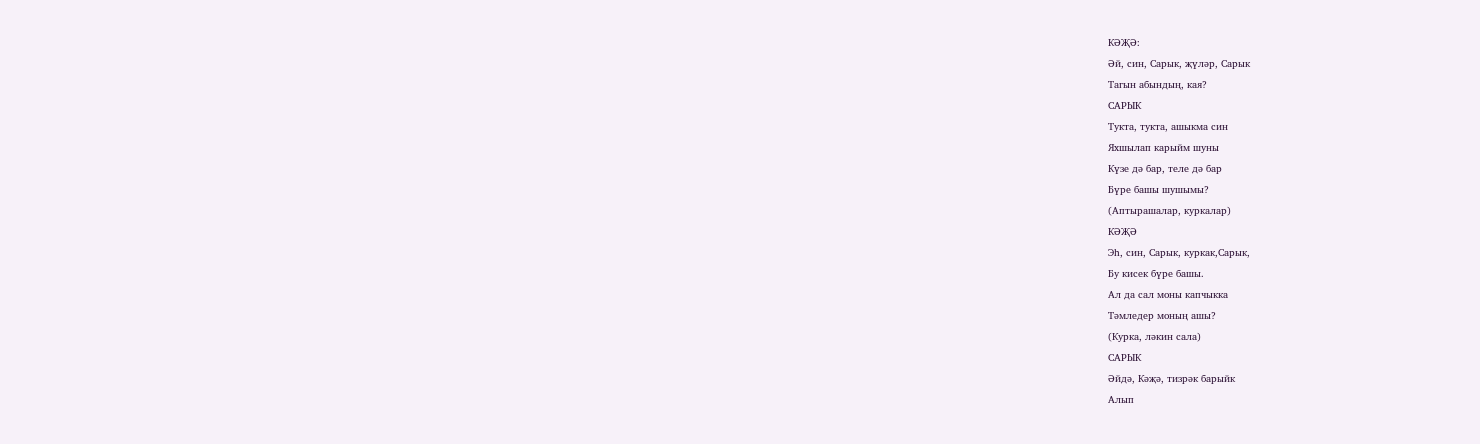КӘҖӘ:
Әй, син, Сарык, җүләр, Сарык
Тагын абындың, кая?
САРЫК
Тукта, тукта, ашыкма син
Яхшылап карыйм шуны
Күзе дә бар, теле дә бар
Бүре башы шушымы?
(Аптырашалар, куркалар)
КӘҖӘ
Эһ, син, Сарык, куркак,Сарык,
Бу кисек бүре башы.
Ал да сал моны капчыкка
Тәмледер моның ашы?
(Курка, ләкин сала)
САРЫК
Әйдә, Кәҗә, тизрәк барыйк
Алып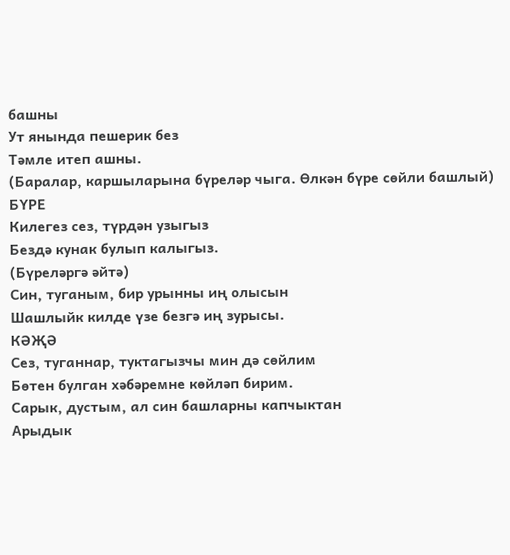башны
Ут янында пешерик без
Тәмле итеп ашны.
(Баралар, каршыларына бүреләр чыга. Өлкән бүре сөйли башлый)
БҮРЕ
Килегез сез, түрдән узыгыз
Бездә кунак булып калыгыз.
(Бүреләргә әйтә)
Син, туганым, бир урынны иң олысын
Шашлыйк килде үзе безгә иң зурысы.
КӘҖӘ
Сез, туганнар, туктагызчы мин дә сөйлим
Бөтен булган хәбәремне көйләп бирим.
Сарык, дустым, ал син башларны капчыктан
Арыдык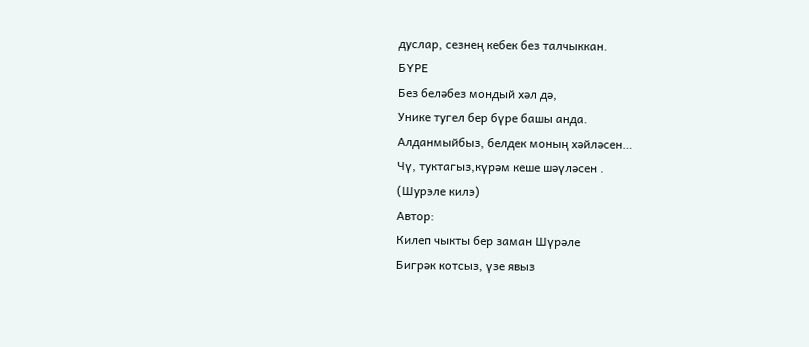дуслар, сезнең кебек без талчыккан.
БҮРЕ
Без беләбез мондый хәл дә,
Унике тугел бер бүре башы анда.
Алданмыйбыз, белдек моның хәйләсен…
Чү, туктагыз,күрәм кеше шәүләсен .
(Шурэле килэ)
Автор:
Килеп чыкты бер заман Шүрәле
Бигрәк котсыз, үзе явыз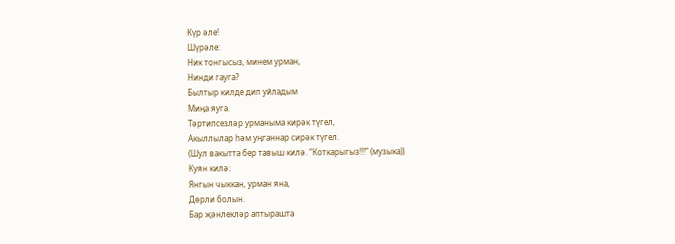Күр әле!
Шүрәле:
Ник тонгысыз, минем урман,
Нинди гауга?
Былтыр килде дип уйладым
Миңа яуга.
Тәртипсезләр урманыма кирәк түгел,
Акыллылар һәм уңганнар сирәк түгел.
(Шул вакытта бер тавыш килә. “Коткарыгыз!!!” (музыка))
Куян килә:
Янгын чыккан, урман яна,
Дөрли болын.
Бар җәнлекләр аптырашта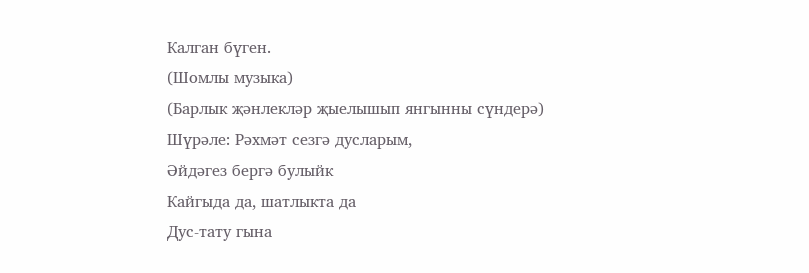Калган бүген.
(Шомлы музыка)
(Барлык җәнлекләр җыелышып янгынны сүндерә)
Шүрәле: Рәхмәт сезгә дусларым,
Әйдәгез бергә булыйк
Кайгыда да, шатлыкта да
Дус-тату гына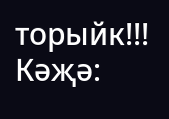торыйк!!!
Кәҗә: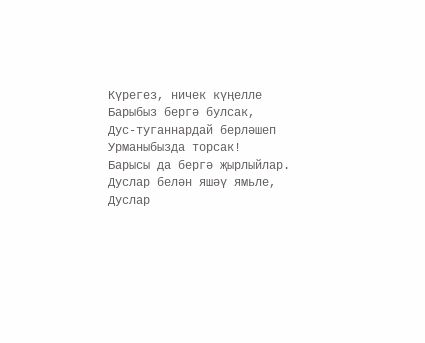Күрегез, ничек күңелле
Барыбыз бергә булсак,
Дус-туганнардай берләшеп
Урманыбызда торсак!
Барысы да бергә җырлыйлар.
Дуслар белән яшәү ямьле,
Дуслар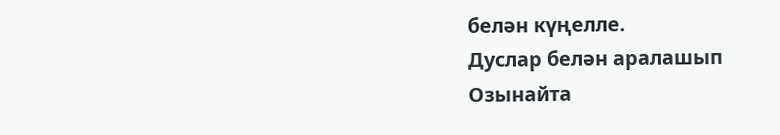белән күңелле.
Дуслар белән аралашып
Озынайта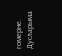гомерне.
Дусларыма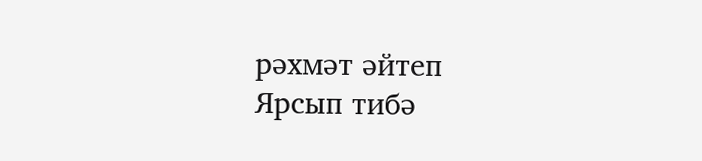рәхмәт әйтеп
Ярсып тибә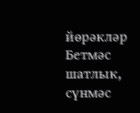йөрәкләр
Бетмәс шатлык, сүнмәс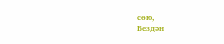сөю,
Бездән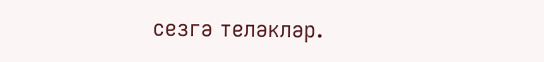сезгә теләкләр.